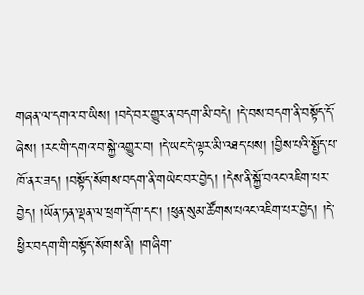གཞན་ལ་དགའ་བ་ཡིས། །བདེ་བར་གྱུར་ན་བདག་མི་བདེ། །དེ་བས་བདག་ནི་བསྟོད་དོ་ཞེས། །རང་གི་དགའ་བ་སྐྱེ་འགྱུར་བ། །དེ་ཡང་དེ་ལྟར་མི་འཐད་པས། །བྱིས་པའི་སྤྱོད་པ་ཁོ་ནར་ཟད། །བསྟོད་སོགས་བདག་ནི་གཡེང་བར་བྱེད། །དེས་ནི་སྐྱོ་བའང་འཇིག་པར་བྱེད། །ཡོན་ཏན་ལྡན་ལ་ཕྲག་དོག་དང་། །ཕུན་སུམ་ཚོགས་པའང་འཇིག་པར་བྱེད། །དེ་ཕྱིར་བདག་གི་བསྟོད་སོགས་ནི། །གཞིག་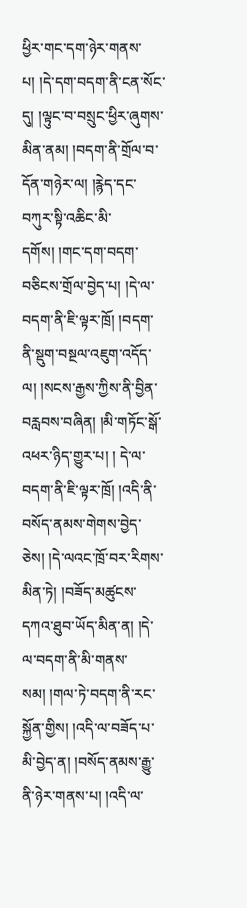ཕྱིར་གང་དག་ཉེར་གནས་པ། །དེ་དག་བདག་ནི་ངན་སོང་དུ། །ལྟུང་བ་བསྲུང་ཕྱིར་ཞུགས་མིན་ནམ། །བདག་ནི་གྲོལ་བ་དོན་གཉེར་ལ། །རྙེད་དང་བཀུར་སྟི་འཆིང་མི་དགོས། །གང་དག་བདག་བཅིངས་གྲོལ་བྱེད་པ། །དེ་ལ་བདག་ནི་ཇི་ལྟར་ཁྲོ། །བདག་ནི་སྡུག་བསྔལ་འཇུག་འདོད་ལ། །སངས་རྒྱས་ཀྱིས་ནི་བྱིན་བརླབས་བཞིན། །མི་གཏོང་སྒོ་འཕར་ཉིད་གྱུར་པ། ། དེ་ལ་བདག་ནི་ཇི་ལྟར་ཁྲོ། །འདི་ནི་བསོད་ནམས་གེགས་བྱེད་ཅེས། །དེ་ལའང་ཁྲོ་བར་རིགས་མིན་ཏེ། །བཟོད་མཚུངས་དཀའ་ཐུབ་ཡོད་མིན་ན། །དེ་ལ་བདག་ནི་མི་གནས་སམ། །གལ་ཏེ་བདག་ནི་རང་སྐྱོན་གྱིས། །འདི་ལ་བཟོད་པ་མི་བྱེད་ན། །བསོད་ནམས་རྒྱུ་ནི་ཉེར་གནས་པ། །འདི་ལ་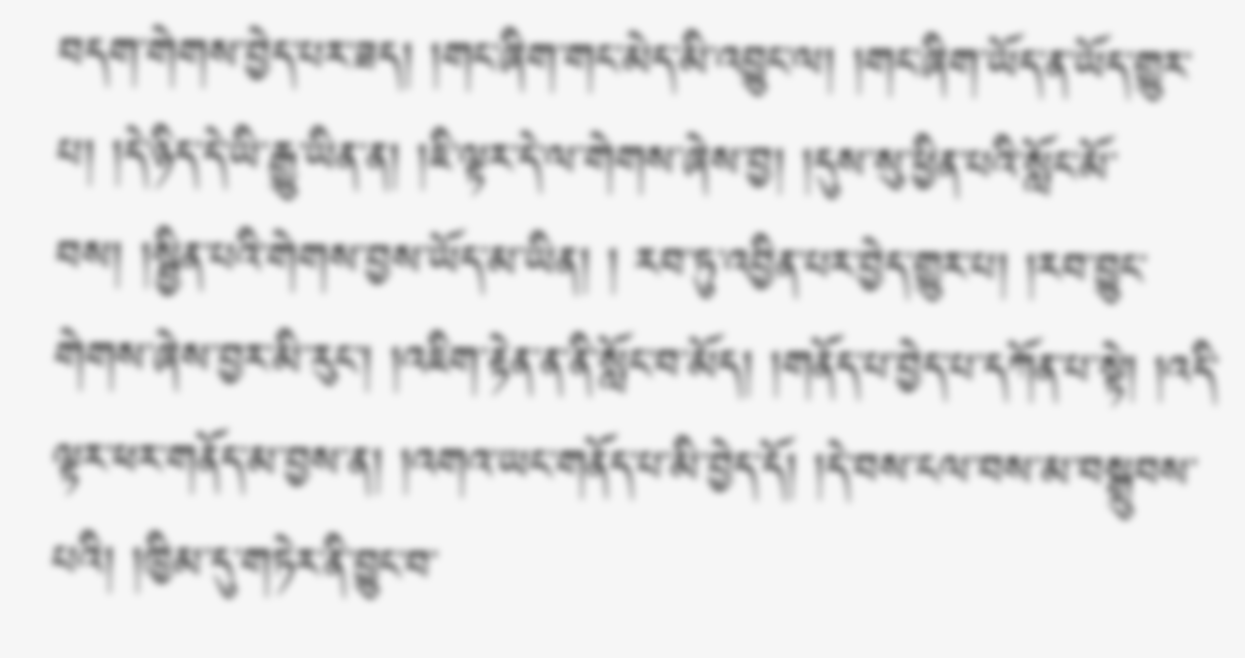བདག་གེགས་བྱེད་པར་ཟད། །གང་ཞིག་གང་མེད་མི་འབྱུང་ལ། །གང་ཞིག་ཡོད་ན་ཡོད་གྱུར་པ། །དེ་ཉིད་དེ་ཡི་རྒྱུ་ཡིན་ན། །ཇི་ལྟར་དེ་ལ་གེགས་ཞེས་བྱ། །དུས་སུ་ཕྱིན་པའི་སློང་མོ་བས། །སྦྱིན་པའི་གེགས་བྱས་ཡོད་མ་ཡིན། ། རབ་ཏུ་འབྱིན་པར་བྱེད་གྱུར་པ། །རབ་བྱུང་གེགས་ཞེས་བྱར་མི་རུང་། །འཇིག་རྟེན་ན་ནི་སློང་བ་མོད། །གནོད་པ་བྱེད་པ་དཀོན་པ་སྟེ། །འདི་ལྟར་ཕར་གནོད་མ་བྱས་ན། །འགའ་ཡང་གནོད་པ་མི་བྱེད་དོ། །དེ་བས་ངལ་བས་མ་བསྒྲུབས་པའི། །ཁྱིམ་དུ་གཏེར་ནི་བྱུང་བ་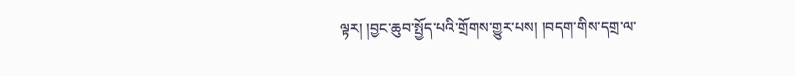ལྟར། །བྱང་ཆུབ་སྤྱོད་པའི་གྲོགས་གྱུར་པས། །བདག་གིས་དགྲ་ལ་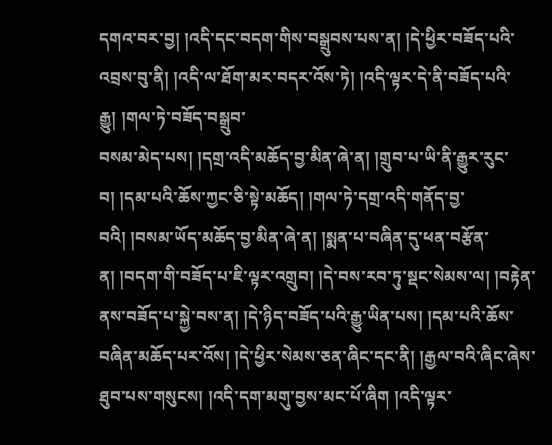དགའ་བར་བྱ། །འདི་དང་བདག་གིས་བསྒྲུབས་པས་ན། །དེ་ཕྱིར་བཟོད་པའི་འབྲས་བུ་ནི། །འདི་ལ་ཐོག་མར་བདར་འོས་ཏེ། །འདི་ལྟར་དེ་ནི་བཟོད་པའི་རྒྱུ། །གལ་ཏེ་བཟོད་བསྒྲུབ་
བསམ་མེད་པས། །དགྲ་འདི་མཆོད་བྱ་མིན་ཞེ་ན། །གྲུབ་པ་ཡི་ནི་རྒྱུར་རུང་བ། །དམ་པའི་ཆོས་ཀྱང་ཅི་སྟེ་མཆོད། །གལ་ཏེ་དགྲ་འདི་གནོད་བྱ་བའི། །བསམ་ཡོད་མཆོད་བྱ་མིན་ཞེ་ན། །སྨན་པ་བཞིན་དུ་ཕན་བརྩོན་ན། །བདག་གི་བཟོད་པ་ཇི་ལྟར་འགྲུབ། །དེ་བས་རབ་ཏུ་སྡང་སེམས་ལ། །བརྟེན་ནས་བཟོད་པ་སྐྱེ་བས་ན། །དེ་ཉིད་བཟོད་པའི་རྒྱུ་ཡིན་པས། །དམ་པའི་ཆོས་བཞིན་མཆོད་པར་འོས། །དེ་ཕྱིར་སེམས་ཅན་ཞིང་དང་ནི། །རྒྱལ་བའི་ཞིང་ཞེས་ཐུབ་པས་གསུངས། །འདི་དག་མགུ་བྱས་མང་པོ་ཞིག །འདི་ལྟར་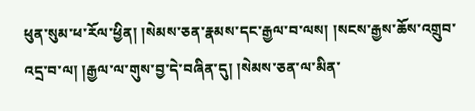ཕུན་སུམ་ཕ་རོལ་ཕྱིན། །སེམས་ཅན་རྣམས་དང་རྒྱལ་བ་ལས། །སངས་རྒྱས་ཆོས་འགྲུབ་འདྲ་བ་ལ། །རྒྱལ་ལ་གུས་བྱ་དེ་བཞིན་དུ། །སེམས་ཅན་ལ་མིན་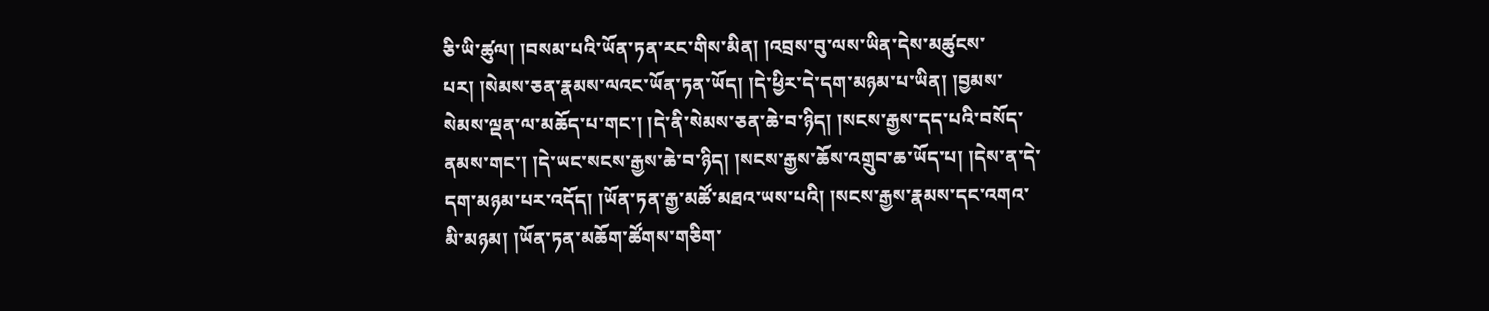ཅི་ཡི་ཚུལ། །བསམ་པའི་ཡོན་ཏན་རང་གིས་མིན། །འབྲས་བུ་ལས་ཡིན་དེས་མཚུངས་པར། །སེམས་ཅན་རྣམས་ལའང་ཡོན་ཏན་ཡོད། །དེ་ཕྱིར་དེ་དག་མཉམ་པ་ཡིན། །བྱམས་སེམས་ལྡན་ལ་མཆོད་པ་གང་། །དེ་ནི་སེམས་ཅན་ཆེ་བ་ཉིད། །སངས་རྒྱས་དད་པའི་བསོད་ནམས་གང་། །དེ་ཡང་སངས་རྒྱས་ཆེ་བ་ཉིད། །སངས་རྒྱས་ཆོས་འགྲུབ་ཆ་ཡོད་པ། །དེས་ན་དེ་དག་མཉམ་པར་འདོད། །ཡོན་ཏན་རྒྱ་མཚོ་མཐའ་ཡས་པའི། །སངས་རྒྱས་རྣམས་དང་འགའ་མི་མཉམ། །ཡོན་ཏན་མཆོག་ཚོགས་གཅིག་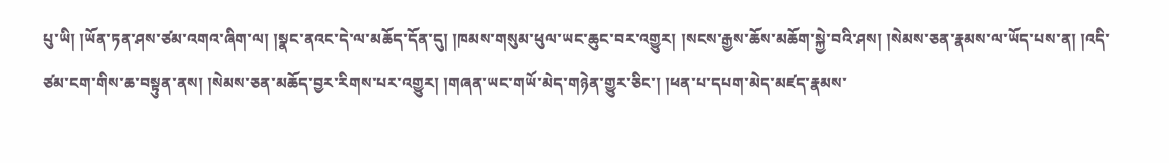པུ་ཡི། །ཡོན་ཏན་ཤས་ཙམ་འགའ་ཞིག་ལ། །སྣང་ནའང་དེ་ལ་མཆོད་དོན་དུ། །ཁམས་གསུམ་ཕུལ་ཡང་ཆུང་བར་འགྱུར། །སངས་རྒྱས་ཆོས་མཆོག་སྐྱེ་བའི་ཤས། །སེམས་ཅན་རྣམས་ལ་ཡོད་པས་ན། །འདི་ཙམ་ངག་གིས་ཆ་བསྟུན་ནས། །སེམས་ཅན་མཆོད་བྱར་རིགས་པར་འགྱུར། །གཞན་ཡང་གཡོ་མེད་གཉེན་གྱུར་ཅིང་། །ཕན་པ་དཔག་མེད་མཛད་རྣམས་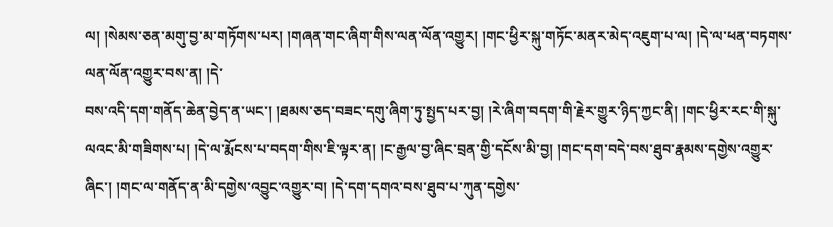ལ། །སེམས་ཅན་མགུ་བྱ་མ་གཏོགས་པར། །གཞན་གང་ཞིག་གིས་ལན་ལོན་འགྱུར། །གང་ཕྱིར་སྐུ་གཏོང་མནར་མེད་འཇུག་པ་ལ། །དེ་ལ་ཕན་བཏགས་ལན་ལོན་འགྱུར་བས་ན། །དེ་
བས་འདི་དག་གནོད་ཆེན་བྱེད་ན་ཡང་། །ཐམས་ཅད་བཟང་དགུ་ཞིག་ཏུ་སྤྱད་པར་བྱ། །རེ་ཞིག་བདག་གི་རྗེར་གྱུར་ཉིད་ཀྱང་ནི། །གང་ཕྱིར་རང་གི་སྐུ་ལའང་མི་གཟིགས་པ། །དེ་ལ་རྨོངས་པ་བདག་གིས་ཇི་ལྟར་ན། །ང་རྒྱལ་བྱ་ཞིང་བྲན་གྱི་དངོས་མི་བྱ། །གང་དག་བདེ་བས་ཐུབ་རྣམས་དགྱེས་འགྱུར་ཞིང་། །གང་ལ་གནོད་ན་མི་དགྱེས་འབྱུང་འགྱུར་བ། །དེ་དག་དགའ་བས་ཐུབ་པ་ཀུན་དགྱེས་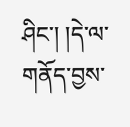ཤིང་། །དེ་ལ་གནོད་བྱས་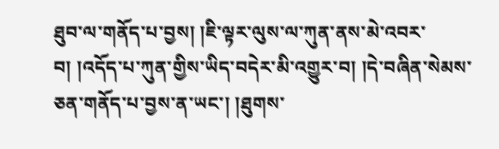ཐུབ་ལ་གནོད་པ་བྱས། །ཇི་ལྟར་ལུས་ལ་ཀུན་ནས་མེ་འབར་བ། །འདོད་པ་ཀུན་གྱིས་ཡིད་བདེར་མི་འགྱུར་བ། །དེ་བཞིན་སེམས་ཅན་གནོད་པ་བྱས་ན་ཡང་། །ཐུགས་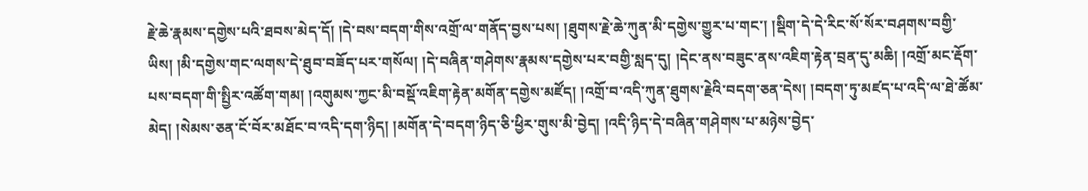རྗེ་ཆེ་རྣམས་དགྱེས་པའི་ཐབས་མེད་དོ། །དེ་བས་བདག་གིས་འགྲོ་ལ་གནོད་བྱས་པས། །ཐུགས་རྗེ་ཆེ་ཀུན་མི་དགྱེས་གྱུར་པ་གང་། །སྡིག་དེ་དེ་རིང་སོ་སོར་བཤགས་བགྱི་ཡིས། །མི་དགྱེས་གང་ལགས་དེ་ཐུབ་བཟོད་པར་གསོལ། །དེ་བཞིན་གཤེགས་རྣམས་དགྱེས་པར་བགྱི་སླད་དུ། །དེང་ནས་བཟུང་ནས་འཇིག་རྟེན་བྲན་དུ་མཆི། །འགྲོ་མང་རྡོག་པས་བདག་གི་སྤྱིར་འཚོག་གམ། །འགུམས་ཀྱང་མི་བསྡོ་འཇིག་རྟེན་མགོན་དགྱེས་མཛོད། །འགྲོ་བ་འདི་ཀུན་ཐུགས་རྗེའི་བདག་ཅན་དེས། །བདག་ཏུ་མཛད་པ་འདི་ལ་ཐེ་ཚོམ་མེད། །སེམས་ཅན་ངོ་བོར་མཐོང་བ་འདི་དག་ཉིད། །མགོན་དེ་བདག་ཉིད་ཅི་ཕྱིར་གུས་མི་བྱེད། །འདི་ཉིད་དེ་བཞིན་གཤེགས་པ་མཉེས་བྱེད་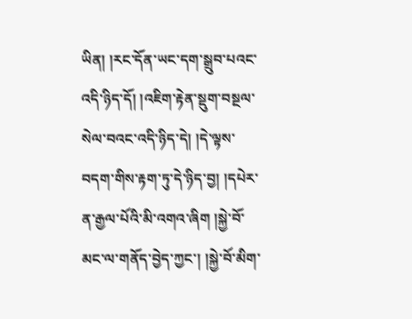ཡིན། །རང་དོན་ཡང་དག་སྒྲུབ་པའང་འདི་ཉིད་དོ། །འཇིག་རྟེན་སྡུག་བསྔལ་སེལ་བའང་འདི་ཉིད་དེ། །དེ་ལྟས་བདག་གིས་རྟག་ཏུ་དེ་ཉིད་བྱ། །དཔེར་ན་རྒྱལ་པོའི་མི་འགའ་ཞིག །སྐྱེ་བོ་མང་ལ་གནོད་བྱེད་ཀྱང་། །སྐྱེ་བོ་མིག་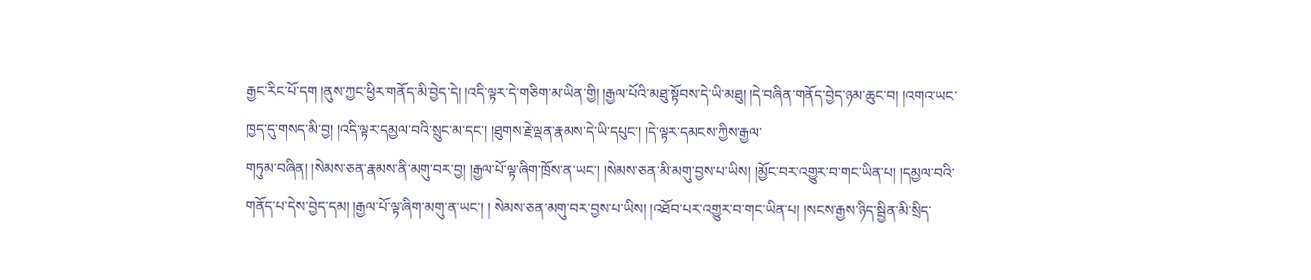རྒྱང་རིང་པོ་དག །ནུས་ཀྱང་ཕྱིར་གནོད་མི་བྱེད་དེ། །འདི་ལྟར་དེ་གཅིག་མ་ཡིན་གྱི། །རྒྱལ་པོའི་མཐུ་སྟོབས་དེ་ཡི་མཐུ། །དེ་བཞིན་གནོད་བྱེད་ཉམ་ཆུང་བ། །འགའ་ཡང་ཁྱད་དུ་གསད་མི་བྱ། །འདི་ལྟར་དམྱལ་བའི་སྲུང་མ་དང་། །ཐུགས་རྗེ་ལྡན་རྣམས་དེ་ཡི་དཔུང་། །དེ་ལྟར་དམངས་ཀྱིས་རྒྱལ་
གཏུམ་བཞིན། །སེམས་ཅན་རྣམས་ནི་མགུ་བར་བྱ། །རྒྱལ་པོ་ལྟ་ཞིག་ཁྲོས་ན་ཡང་། །སེམས་ཅན་མི་མགུ་བྱས་པ་ཡིས། །མྱོང་བར་འགྱུར་བ་གང་ཡིན་པ། །དམྱལ་བའི་གནོད་པ་དེས་བྱེད་དམ། །རྒྱལ་པོ་ལྟ་ཞིག་མགུ་ན་ཡང་། ། སེམས་ཅན་མགུ་བར་བྱས་པ་ཡིས། །འཐོབ་པར་འགྱུར་བ་གང་ཡིན་པ། །སངས་རྒྱས་ཉིད་སྦྱིན་མི་སྲིད་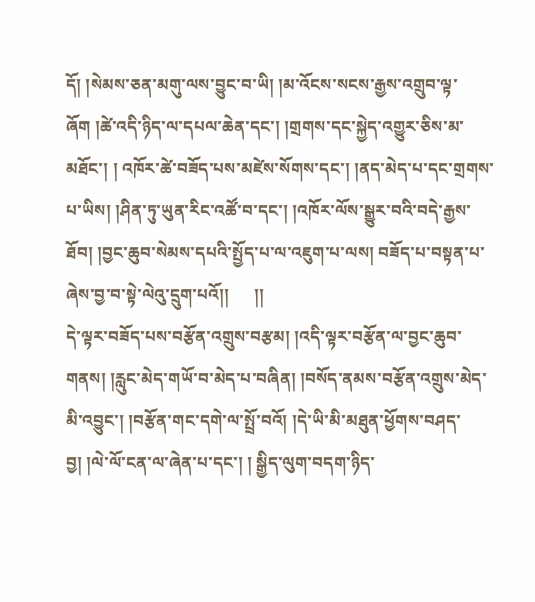དོ། །སེམས་ཅན་མགུ་ལས་བྱུང་བ་ཡི། །མ་འོངས་སངས་རྒྱས་འགྲུབ་ལྟ་ཞོག །ཚེ་འདི་ཉིད་ལ་དཔལ་ཆེན་དང་། །གྲགས་དང་སྐྱེད་འགྱུར་ཅིས་མ་མཐོང་། ། འཁོར་ཚེ་བཟོད་པས་མཛེས་སོགས་དང་། །ནད་མེད་པ་དང་གྲགས་པ་ཡིས། །ཤིན་ཏུ་ཡུན་རིང་འཚོ་བ་དང་། །འཁོར་ལོས་སྒྱུར་བའི་བདེ་རྒྱས་ཐོབ། །བྱང་ཆུབ་སེམས་དཔའི་སྤྱོད་པ་ལ་འཇུག་པ་ལས། བཟོད་པ་བསྟན་པ་ཞེས་བྱ་བ་སྟེ་ལེའུ་དྲུག་པའོ།།      །།
དེ་ལྟར་བཟོད་པས་བརྩོན་འགྲུས་བརྩམ། །འདི་ལྟར་བརྩོན་ལ་བྱང་ཆུབ་གནས། །རླུང་མེད་གཡོ་བ་མེད་པ་བཞིན། །བསོད་ནམས་བརྩོན་འགྲུས་མེད་མི་འབྱུང་། །བརྩོན་གང་དགེ་ལ་སྤྲོ་བའོ། །དེ་ཡི་མི་མཐུན་ཕྱོགས་བཤད་བྱ། །ལེ་ལོ་ངན་ལ་ཞེན་པ་དང་། ། སྒྱིད་ལུག་བདག་ཉིད་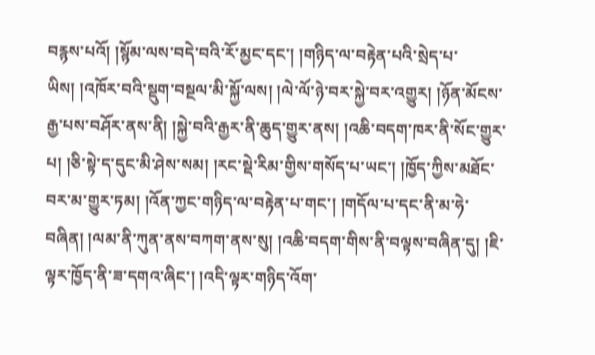བརྙས་པའོ། །སྙོམ་ལས་བདེ་བའི་རོ་མྱང་དང་། །གཉིད་ལ་བརྟེན་པའི་སྲེད་པ་ཡིས། །འཁོར་བའི་སྡུག་བསྔལ་མི་སྐྱོ་ལས། །ལེ་ལོ་ཉེ་བར་སྐྱེ་བར་འགྱུར། །ཉོན་མོངས་རྒྱ་པས་བཤོར་ནས་ནི། །སྐྱེ་བའི་རྒྱར་ནི་ཆུད་གྱུར་ནས། །འཆི་བདག་ཁར་ནི་སོང་གྱུར་པ། །ཅི་སྟེ་ད་དུང་མི་ཤེས་སམ། །རང་སྡེ་རིམ་གྱིས་གསོད་པ་ཡང་། །ཁྱོད་ཀྱིས་མཐོང་བར་མ་གྱུར་ཏམ། །འོན་ཀྱང་གཉིད་ལ་བརྟེན་པ་གང་། །གདོལ་པ་དང་ནི་མ་ཧེ་བཞིན། །ལམ་ནི་ཀུན་ནས་བཀག་ནས་སུ། །འཆི་བདག་གིས་ནི་བལྟས་བཞིན་དུ། །ཇི་ལྟར་ཁྱོད་ནི་ཟ་དགའ་ཞིང་། །འདི་ལྟར་གཉིད་འོག་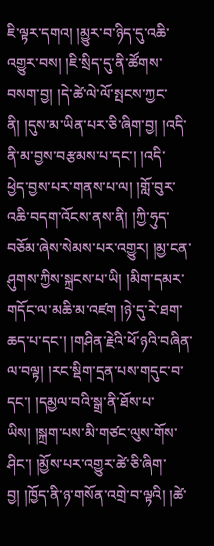ཇི་ལྟར་དགའ། །མྱུར་བ་ཉིད་དུ་འཆི་འགྱུར་བས། །ཇི་སྲིད་དུ་ནི་ཚོགས་བསག་བྱ། །དེ་ཚེ་ལེ་ལོ་སྤངས་ཀྱང་ནི། །དུས་མ་ཡིན་པར་ཅི་ཞིག་བྱ། །འདི་ནི་མ་བྱས་བརྩམས་པ་དང་། །འདི་
ཕྱེད་བྱས་པར་གནས་པ་ལ། །གློ་བུར་འཆི་བདག་འོངས་ནས་ནི། །ཀྱི་ཧུད་བཅོམ་ཞེས་སེམས་པར་འགྱུར། །མྱ་ངན་ཤུགས་ཀྱིས་སྐྲངས་པ་ཡི། །མིག་དམར་གདོང་ལ་མཆི་མ་འཛག །ཉེ་དུ་རེ་ཐག་ཆད་པ་དང་། །གཤིན་རྗེའི་ཕོ་ཉའི་བཞིན་ལ་བལྟ། །རང་སྡིག་དྲན་པས་གདུང་བ་དང་། །དམྱལ་བའི་སྒྲ་ནི་ཐོས་པ་ཡིས། །སྐྲག་པས་མི་གཙང་ལུས་གོས་ཤིང་། །མྱོས་པར་འགྱུར་ཚེ་ཅི་ཞིག་བྱ། །ཁྱོད་ནི་ཉ་གསོན་འགྲེ་བ་ལྟའི། །ཚེ་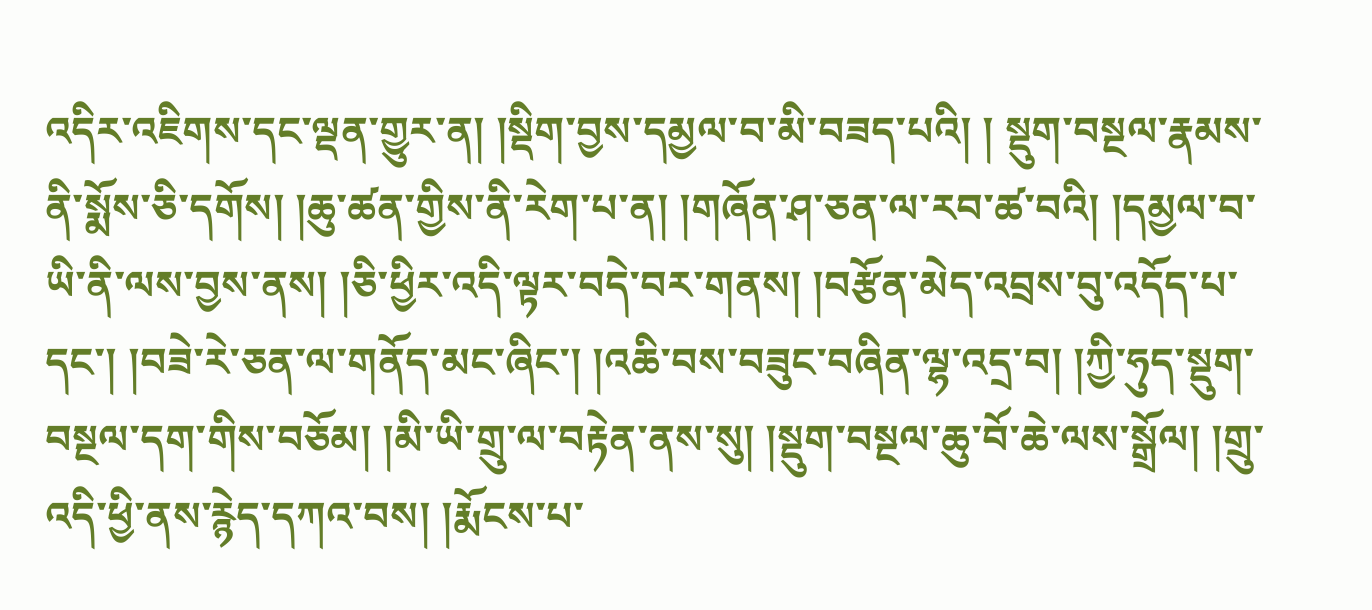འདིར་འཇིགས་དང་ལྡན་གྱུར་ན། །སྡིག་བྱས་དམྱལ་བ་མི་བཟད་པའི། ། སྡུག་བསྔལ་རྣམས་ནི་སྨོས་ཅི་དགོས། །ཆུ་ཚན་གྱིས་ནི་རེག་པ་ན། །གཞོན་ཤ་ཅན་ལ་རབ་ཚ་བའི། །དམྱལ་བ་ཡི་ནི་ལས་བྱས་ནས། །ཅི་ཕྱིར་འདི་ལྟར་བདེ་བར་གནས། །བརྩོན་མེད་འབྲས་བུ་འདོད་པ་དང་། །བཟེ་རེ་ཅན་ལ་གནོད་མང་ཞིང་། །འཆི་བས་བཟུང་བཞིན་ལྷ་འདྲ་བ། །ཀྱི་ཧུད་སྡུག་བསྔལ་དག་གིས་བཅོམ། །མི་ཡི་གྲུ་ལ་བརྟེན་ནས་སུ། །སྡུག་བསྔལ་ཆུ་བོ་ཆེ་ལས་སྒྲོལ། །གྲུ་འདི་ཕྱི་ནས་རྙེད་དཀའ་བས། །རྨོངས་པ་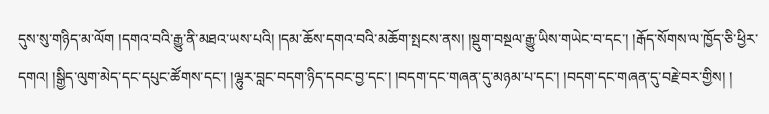དུས་སུ་གཉིད་མ་ལོག །དགའ་བའི་རྒྱུ་ནི་མཐའ་ཡས་པའི། །དམ་ཆོས་དགའ་བའི་མཆོག་སྤངས་ནས། །སྡུག་བསྔལ་རྒྱུ་ཡིས་གཡེང་བ་དང་། །རྒོད་སོགས་ལ་ཁྱོད་ཅི་ཕྱིར་དགའ། །སྒྱིད་ལུག་མེད་དང་དཔུང་ཚོགས་དང་། །ལྷུར་བླང་བདག་ཉིད་དབང་བྱ་དང་། །བདག་དང་གཞན་དུ་མཉམ་པ་དང་། །བདག་དང་གཞན་དུ་བརྗེ་བར་གྱིས། །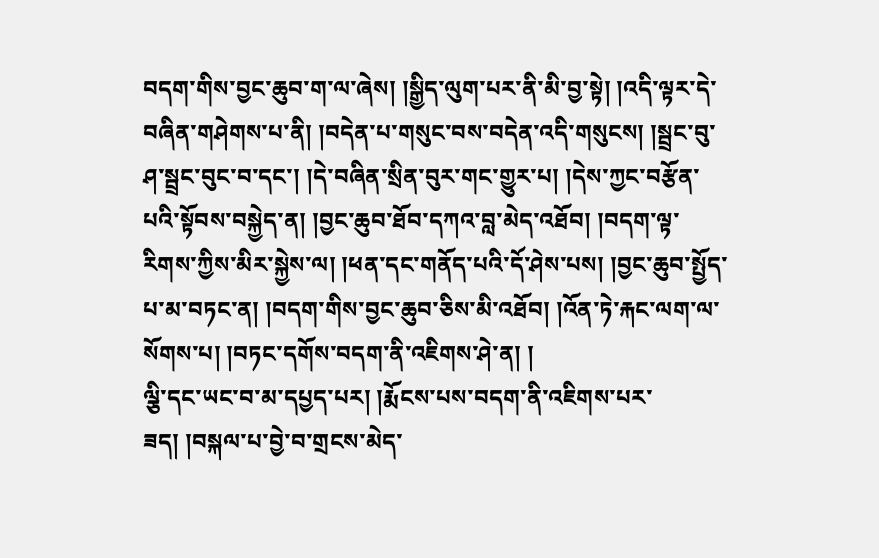བདག་གིས་བྱང་ཆུབ་ག་ལ་ཞེས། །སྒྱིད་ལུག་པར་ནི་མི་བྱ་སྟེ། །འདི་ལྟར་དེ་བཞིན་གཤེགས་པ་ནི། །བདེན་པ་གསུང་བས་བདེན་འདི་གསུངས། །སྦྲང་བུ་ཤ་སྦྲང་བུང་བ་དང་། །དེ་བཞིན་སྲིན་བུར་གང་གྱུར་པ། །དེས་ཀྱང་བརྩོན་པའི་སྟོབས་བསྐྱེད་ན། །བྱང་ཆུབ་ཐོབ་དཀའ་བླ་མེད་འཐོབ། །བདག་ལྟ་རིགས་ཀྱིས་མིར་སྐྱེས་ལ། །ཕན་དང་གནོད་པའི་དོ་ཤེས་པས། །བྱང་ཆུབ་སྤྱོད་པ་མ་བཏང་ན། །བདག་གིས་བྱང་ཆུབ་ཅིས་མི་འཐོབ། །འོན་ཏེ་རྐང་ལག་ལ་སོགས་པ། །བཏང་དགོས་བདག་ནི་འཇིགས་ཤེ་ན། །
ལྕི་དང་ཡང་བ་མ་དཔྱད་པར། །རྨོངས་པས་བདག་ནི་འཇིགས་པར་ཟད། །བསྐལ་པ་བྱེ་བ་གྲངས་མེད་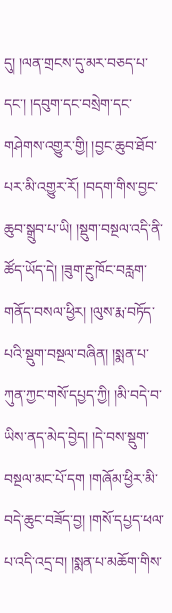དུ། །ལན་གྲངས་དུ་མར་བཅད་པ་དང་། །དབུག་དང་བསྲེག་དང་གཤེགས་འགྱུར་གྱི། །བྱང་ཆུབ་ཐོབ་པར་མི་འགྱུར་རོ། །བདག་གིས་བྱང་ཆུབ་སྒྲུབ་པ་ཡི། །སྡུག་བསྔལ་འདི་ནི་ཚོད་ཡོད་དེ། །ཟུག་རྔུ་ཁོང་བརླག་གནོད་བསལ་ཕྱིར། །ལུས་རྨ་བཏོད་པའི་སྡུག་བསྔལ་བཞིན། །སྨན་པ་ཀུན་ཀྱང་གསོ་དཔྱད་ཀྱི། །མི་བདེ་བ་ཡིས་ནད་མེད་བྱེད། །དེ་བས་སྡུག་བསྔལ་མང་པོ་དག །གཞོམ་ཕྱིར་མི་བདེ་ཆུང་བཟོད་བྱ། །གསོ་དཔྱད་ཕལ་པ་འདི་འདྲ་བ། །སྨན་པ་མཆོག་གིས་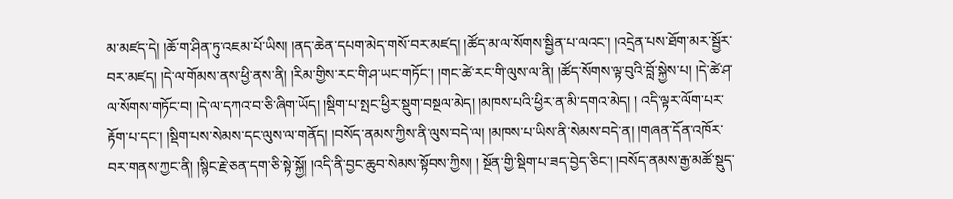མ་མཛད་དེ། །ཆོ་ག་ཤིན་ཏུ་འཇམ་པོ་ཡིས། །ནད་ཆེན་དཔག་མེད་གསོ་བར་མཛད། །ཚོད་མ་ལ་སོགས་སྦྱིན་པ་ལའང་། །འདྲེན་པས་ཐོག་མར་སྦྱོར་བར་མཛད། །དེ་ལ་གོམས་ནས་ཕྱི་ནས་ནི། །རིམ་གྱིས་རང་གི་ཤ་ཡང་གཏོང་། །གང་ཚེ་རང་གི་ལུས་ལ་ནི། །ཚོད་སོགས་ལྟ་བུའི་བློ་སྐྱེས་པ། །དེ་ཚེ་ཤ་ལ་སོགས་གཏོང་བ། །དེ་ལ་དཀའ་བ་ཅི་ཞིག་ཡོད། །སྡིག་པ་སྤང་ཕྱིར་སྡུག་བསྔལ་མེད། །མཁས་པའི་ཕྱིར་ན་མི་དགའ་མེད། ། འདི་ལྟར་ལོག་པར་རྟོག་པ་དང་། །སྡིག་པས་སེམས་དང་ལུས་ལ་གནོད། །བསོད་ནམས་ཀྱིས་ནི་ལུས་བདེ་ལ། །མཁས་པ་ཡིས་ནི་སེམས་བདེ་ན། །གཞན་དོན་འཁོར་བར་གནས་ཀྱང་ནི། །སྙིང་རྗེ་ཅན་དག་ཅི་སྟེ་སྐྱོ། །འདི་ནི་བྱང་ཆུབ་སེམས་སྟོབས་ཀྱིས། ། སྔོན་གྱི་སྡིག་པ་ཟད་བྱེད་ཅིང་། །བསོད་ནམས་རྒྱ་མཚོ་སྡུད་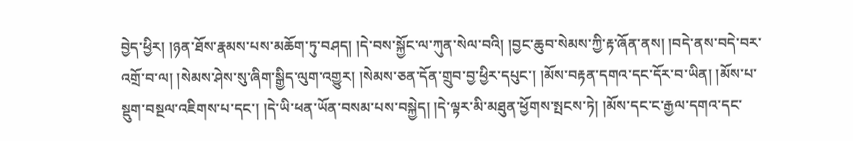བྱེད་ཕྱིར། །ཉན་ཐོས་རྣམས་པས་མཆོག་ཏུ་བཤད། །དེ་བས་སྐྱོང་ལ་ཀུན་སེལ་བའི། །བྱང་ཆུབ་སེམས་ཀྱི་རྟ་ཞོན་ནས། །བདེ་ནས་བདེ་བར་འགྲོ་བ་ལ། །སེམས་ཤེས་སུ་ཞིག་སྒྱིད་ལུག་འགྱུར། །སེམས་ཅན་དོན་གྲུབ་བྱ་ཕྱིར་དཔུང་། །མོས་བརྟན་དགའ་དང་དོར་བ་ཡིན། །མོས་པ་སྡུག་བསྔལ་འཇིགས་པ་དང་། །དེ་ཡི་ཕན་ཡོན་བསམ་པས་བསྐྱེད། །དེ་ལྟར་མི་མཐུན་ཕྱོགས་སྤངས་ཏེ། །མོས་དང་ང་རྒྱལ་དགའ་དང་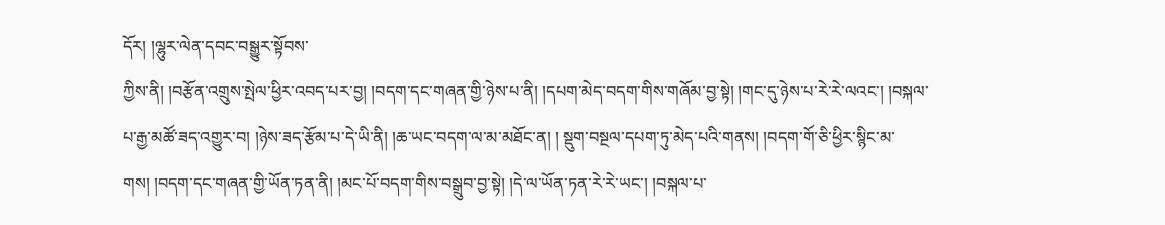དོར། །ལྷུར་ལེན་དབང་བསྒྱུར་སྟོབས་
ཀྱིས་ནི། །བརྩོན་འགྲུས་སྤེལ་ཕྱིར་འབད་པར་བྱ། །བདག་དང་གཞན་གྱི་ཉེས་པ་ནི། །དཔག་མེད་བདག་གིས་གཞོམ་བྱ་སྟེ། །གང་དུ་ཉེས་པ་རེ་རེ་ལའང་། །བསྐལ་པ་རྒྱ་མཚོ་ཟད་འགྱུར་བ། །ཉེས་ཟད་རྩོམ་པ་དེ་ཡི་ནི། །ཆ་ཡང་བདག་ལ་མ་མཐོང་ན། ། སྡུག་བསྔལ་དཔག་ཏུ་མེད་པའི་གནས། །བདག་གོ་ཅི་ཕྱིར་སྙིང་མ་གས། །བདག་དང་གཞན་གྱི་ཡོན་ཏན་ནི། །མང་པོ་བདག་གིས་བསྒྲུབ་བྱ་སྟེ། །དེ་ལ་ཡོན་ཏན་རེ་རེ་ཡང་། །བསྐལ་པ་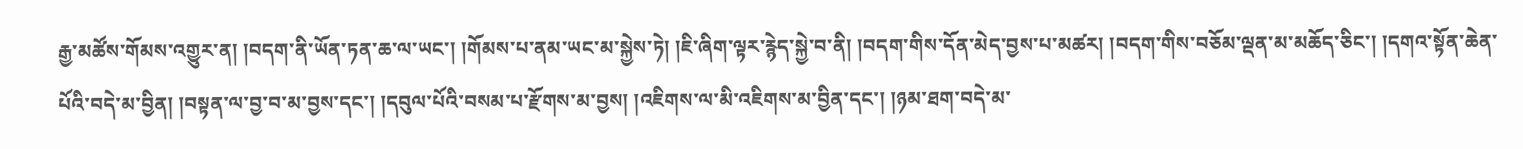རྒྱ་མཚོས་གོམས་འགྱུར་ན། །བདག་ནི་ཡོན་ཏན་ཆ་ལ་ཡང་། །གོམས་པ་ནམ་ཡང་མ་སྐྱེས་ཏེ། །ཇི་ཞིག་ལྟར་རྙེད་སྐྱེ་བ་ནི། །བདག་གིས་དོན་མེད་བྱས་པ་མཚར། །བདག་གིས་བཅོམ་ལྡན་མ་མཆོད་ཅིང་། །དགའ་སྟོན་ཆེན་པོའི་བདེ་མ་བྱིན། །བསྟན་ལ་བྱ་བ་མ་བྱས་དང་། །དབུལ་པོའི་བསམ་པ་རྫོགས་མ་བྱས། །འཇིགས་ལ་མི་འཇིགས་མ་བྱིན་དང་། །ཉམ་ཐག་བདེ་མ་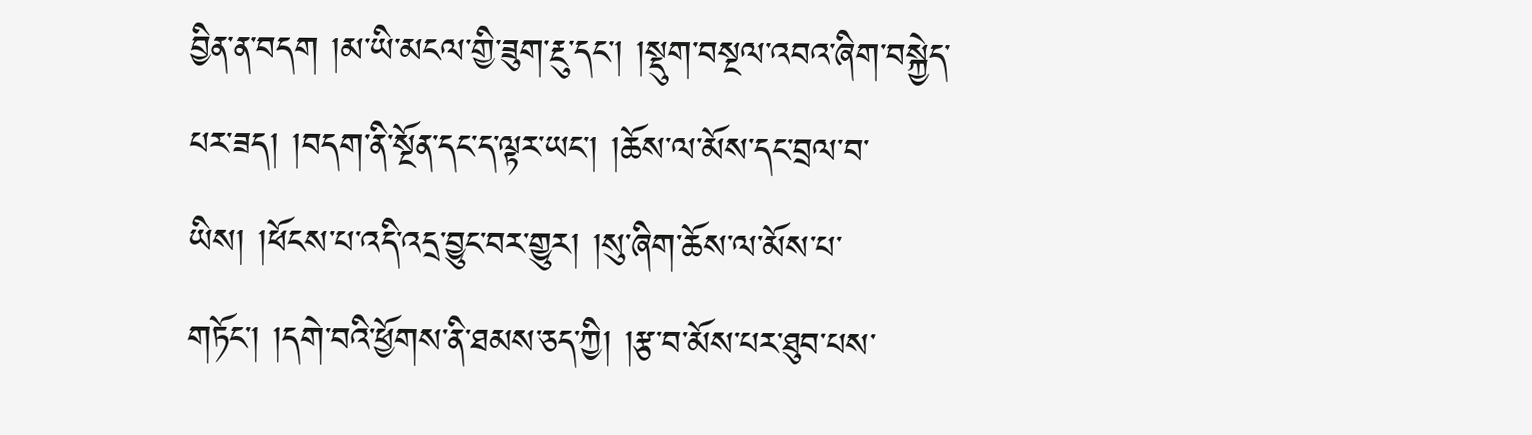བྱིན་ན་བདག །མ་ཡི་མངལ་གྱི་ཟུག་རྔུ་དང་། །སྡུག་བསྔལ་འབའ་ཞིག་བསྐྱེད་པར་ཟད། །བདག་ནི་སྔོན་དང་ད་ལྟར་ཡང་། །ཆོས་ལ་མོས་དང་བྲལ་བ་ཡིས། །ཕོངས་པ་འདི་འདྲ་བྱུང་བར་གྱུར། །སུ་ཞིག་ཆོས་ལ་མོས་པ་གཏོང་། །དགེ་བའི་ཕྱོགས་ནི་ཐམས་ཅད་ཀྱི། །རྩ་བ་མོས་པར་ཐུབ་པས་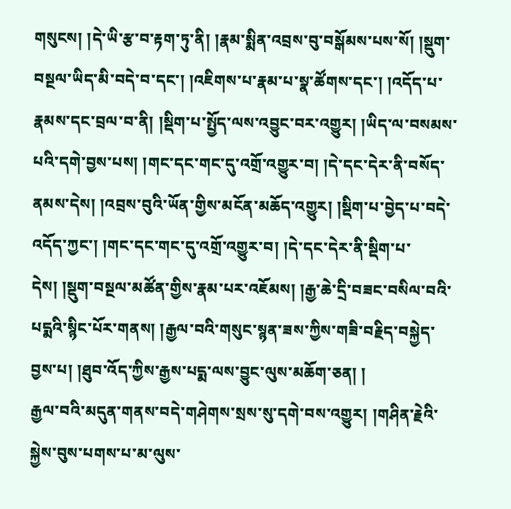གསུངས། །དེ་ཡི་རྩ་བ་རྟག་ཏུ་ནི། །རྣམ་སྨིན་འབྲས་བུ་བསྒོམས་པས་སོ། །སྡུག་བསྔལ་ཡིད་མི་བདེ་བ་དང་། །འཇིགས་པ་རྣམ་པ་སྣ་ཚོགས་དང་། །འདོད་པ་རྣམས་དང་བྲལ་བ་ནི། །སྡིག་པ་སྤྱོད་ལས་འབྱུང་བར་འགྱུར། །ཡིད་ལ་བསམས་པའི་དགེ་བྱས་པས། །གང་དང་གང་དུ་འགྲོ་འགྱུར་བ། །དེ་དང་དེར་ནི་བསོད་ནམས་དེས། །འབྲས་བུའི་ཡོན་གྱིས་མངོན་མཆོད་འགྱུར། །སྡིག་པ་བྱེད་པ་བདེ་འདོད་ཀྱང་། །གང་དང་གང་དུ་འགྲོ་འགྱུར་བ། །དེ་དང་དེར་ནི་སྡིག་པ་དེས། །སྡུག་བསྔལ་མཚོན་གྱིས་རྣམ་པར་འཇོམས། །རྒྱ་ཆེ་དྲི་བཟང་བསིལ་བའི་པདྨའི་སྙིང་པོར་གནས། །རྒྱལ་བའི་གསུང་སྙན་ཟས་ཀྱིས་གཟི་བརྗིད་བསྐྱེད་བྱས་པ། །ཐུབ་འོད་ཀྱིས་རྒྱས་པདྨ་ལས་བྱུང་ལུས་མཆོག་ཅན། །
རྒྱལ་བའི་མདུན་གནས་བདེ་གཤེགས་སྲས་སུ་དགེ་བས་འགྱུར། །གཤིན་རྗེའི་སྐྱེས་བུས་པགས་པ་མ་ལུས་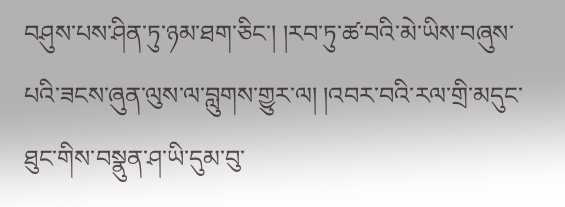བཤུས་པས་ཤིན་ཏུ་ཉམ་ཐག་ཅིང་། །རབ་ཏུ་ཚ་བའི་མེ་ཡིས་བཞུས་པའི་ཟངས་ཞུན་ལུས་ལ་བླུགས་གྱུར་ལ། །འབར་བའི་རལ་གྲི་མདུང་ཐུང་གིས་བསྣུན་ཤ་ཡི་དུམ་བུ་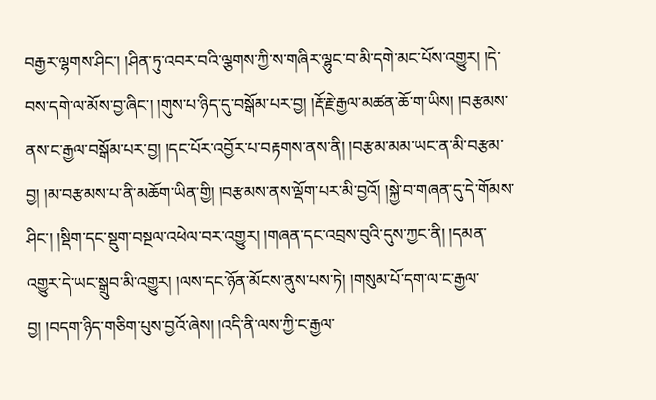བརྒྱར་ལྷགས་ཤིང་། །ཤིན་ཏུ་འབར་བའི་ལྕགས་ཀྱི་ས་གཞིར་ལྷུང་བ་མི་དགེ་མང་པོས་འགྱུར། །དེ་བས་དགེ་ལ་མོས་བྱ་ཞིང་། །གུས་པ་ཉིད་དུ་བསྒོམ་པར་བྱ། །རྡོ་རྗེ་རྒྱལ་མཚན་ཆོ་ག་ཡིས། །བརྩམས་ནས་ང་རྒྱལ་བསྒོམ་པར་བྱ། །དང་པོར་འབྱོར་པ་བརྟགས་ནས་ནི། །བརྩམ་མམ་ཡང་ན་མི་བརྩམ་བྱ། །མ་བརྩམས་པ་ནི་མཆོག་ཡིན་གྱི། །བརྩམས་ནས་ལྡོག་པར་མི་བྱའོ། །སྐྱེ་བ་གཞན་དུ་དེ་གོམས་ཤིང་། །སྡིག་དང་སྡུག་བསྔལ་འཕེལ་བར་འགྱུར། །གཞན་དང་འབྲས་བུའི་དུས་ཀྱང་ནི། །དམན་འགྱུར་དེ་ཡང་སྒྲུབ་མི་འགྱུར། །ལས་དང་ཉོན་མོངས་ནུས་པས་ཏེ། །གསུམ་པོ་དག་ལ་ང་རྒྱལ་བྱ། །བདག་ཉིད་གཅིག་པུས་བྱའོ་ཞེས། །འདི་ནི་ལས་ཀྱི་ང་རྒྱལ་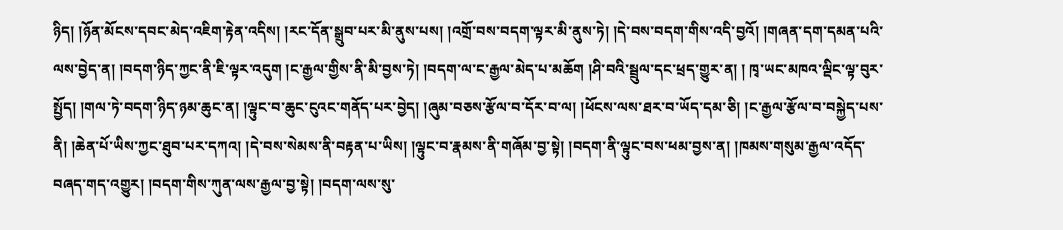ཉིད། །ཉོན་མོངས་དབང་མེད་འཇིག་རྟེན་འདིས། །རང་དོན་སྒྲུབ་པར་མི་ནུས་པས། །འགྲོ་བས་བདག་ལྟར་མི་ནུས་ཏེ། །དེ་བས་བདག་གིས་འདི་བྱའོ། །གཞན་དག་དམན་པའི་ལས་བྱེད་ན། །བདག་ཉིད་ཀྱང་ནི་ཇི་ལྟར་འདུག །ང་རྒྱལ་གྱིས་ནི་མི་བྱས་ཏེ། །བདག་ལ་ང་རྒྱལ་མེད་པ་མཆོག །ཤི་བའི་སྦྲུལ་དང་ཕྲད་གྱུར་ན། ། ཁྭ་ཡང་མཁའ་ལྡིང་ལྟ་བུར་སྤྱོད། །གལ་ཏེ་བདག་ཉིད་ཉམ་ཆུང་ན། །ལྟུང་བ་ཆུང་ངུའང་གནོད་པར་བྱེད། །ཞུམ་བཅས་རྩོལ་བ་དོར་བ་ལ། །ཕོངས་ལས་ཐར་བ་ཡོད་དམ་ཅི། །ང་རྒྱལ་རྩོལ་བ་བསྐྱེད་པས་ནི། །ཆེན་པོ་ཡིས་ཀྱང་ཐུབ་པར་དཀའ། །དེ་བས་སེམས་ནི་བརྟན་པ་ཡིས། །ལྟུང་བ་རྣམས་ནི་གཞོམ་བྱ་སྟེ། །བདག་ནི་ལྟུང་བས་ཕམ་བྱས་ན། །ཁམས་གསུམ་རྒྱལ་འདོད་བཞད་གད་འགྱུར། །བདག་གིས་ཀུན་ལས་རྒྱལ་བྱ་སྟེ། །བདག་ལས་སུ་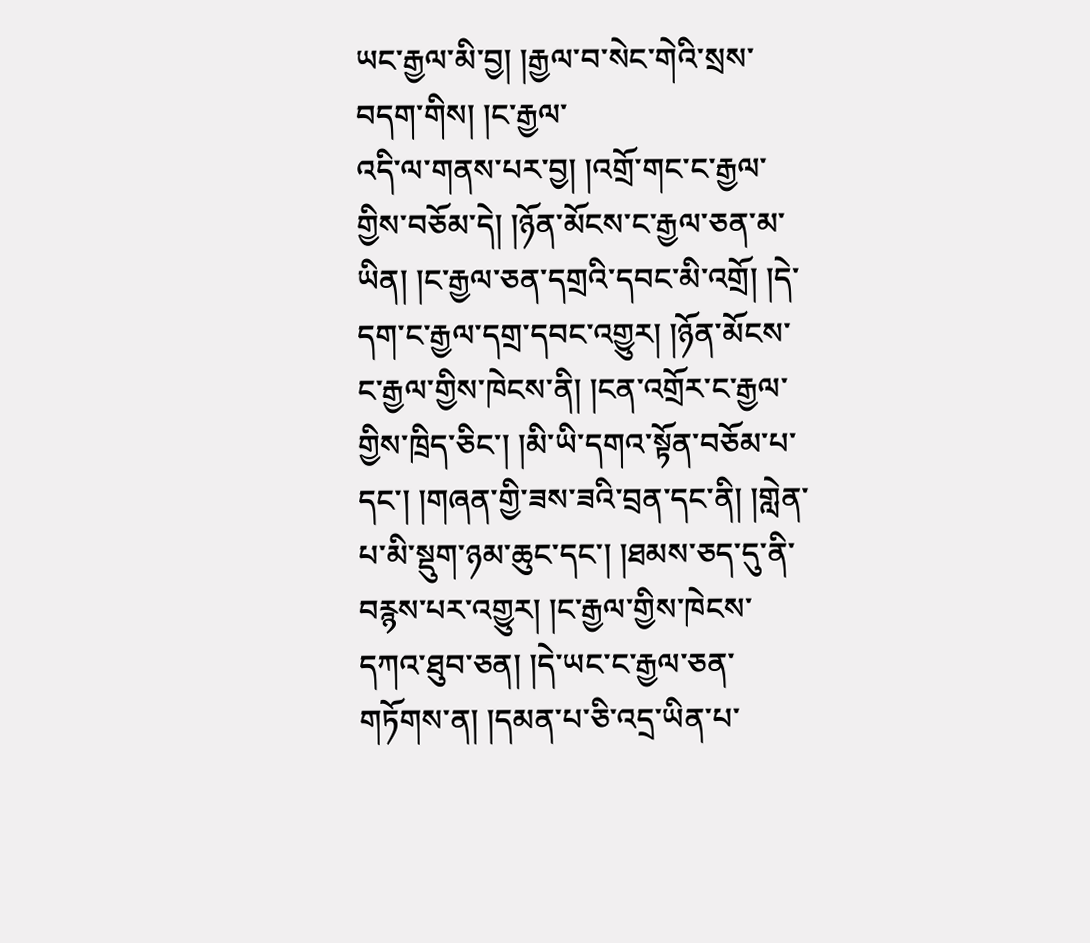ཡང་རྒྱལ་མི་བྱ། །རྒྱལ་བ་སེང་གེའི་སྲས་བདག་གིས། །ང་རྒྱལ་
འདི་ལ་གནས་པར་བྱ། །འགྲོ་གང་ང་རྒྱལ་གྱིས་བཅོམ་དེ། །ཉོན་མོངས་ང་རྒྱལ་ཅན་མ་ཡིན། །ང་རྒྱལ་ཅན་དགྲའི་དབང་མི་འགྲོ། །དེ་དག་ང་རྒྱལ་དགྲ་དབང་འགྱུར། །ཉོན་མོངས་ང་རྒྱལ་གྱིས་ཁེངས་ནི། །ངན་འགྲོར་ང་རྒྱལ་གྱིས་ཁྲིད་ཅིང་། །མི་ཡི་དགའ་སྟོན་བཅོམ་པ་དང་། །གཞན་གྱི་ཟས་ཟའི་བྲན་དང་ནི། །གླེན་པ་མི་སྡུག་ཉམ་ཆུང་དང་། །ཐམས་ཅད་དུ་ནི་བརྙས་པར་འགྱུར། །ང་རྒྱལ་གྱིས་ཁེངས་དཀའ་ཐུབ་ཅན། །དེ་ཡང་ང་རྒྱལ་ཅན་གཏོགས་ན། །དམན་པ་ཅི་འདྲ་ཡིན་པ་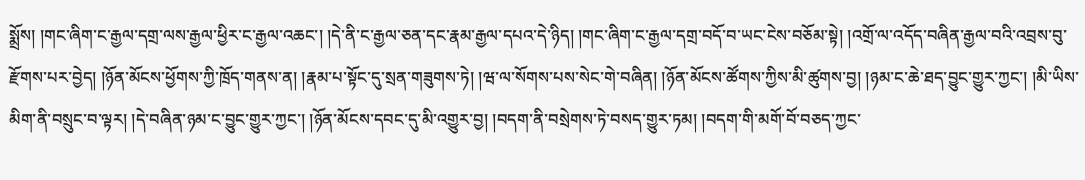སྨྲོས། །གང་ཞིག་ང་རྒྱལ་དགྲ་ལས་རྒྱལ་ཕྱིར་ང་རྒྱལ་འཆང་། །དེ་ནི་ང་རྒྱལ་ཅན་དང་རྣམ་རྒྱལ་དཔའ་དེ་ཉིད། །གང་ཞིག་ང་རྒྱལ་དགྲ་བདོ་བ་ཡང་ངེས་བཅོམ་སྟེ། །འགྲོ་ལ་འདོད་བཞིན་རྒྱལ་བའི་འབྲས་བུ་རྫོགས་པར་བྱེད། །ཉོན་མོངས་ཕྱོགས་ཀྱི་ཁྲོད་གནས་ན། །རྣམ་པ་སྟོང་དུ་སྲན་གཟུགས་ཏེ། །ཝ་ལ་སོགས་པས་སེང་གེ་བཞིན། །ཉོན་མོངས་ཚོགས་ཀྱིས་མི་ཚུགས་བྱ། །ཉམ་ང་ཆེ་ཐད་བྱུང་གྱུར་ཀྱང་། །མི་ཡིས་མིག་ནི་བསྲུང་བ་ལྟར། །དེ་བཞིན་ཉམ་ང་བྱུང་གྱུར་ཀྱང་། །ཉོན་མོངས་དབང་དུ་མི་འགྱུར་བྱ། །བདག་ནི་བསྲེགས་ཏེ་བསད་གྱུར་ཏམ། །བདག་གི་མགོ་བོ་བཅད་ཀྱང་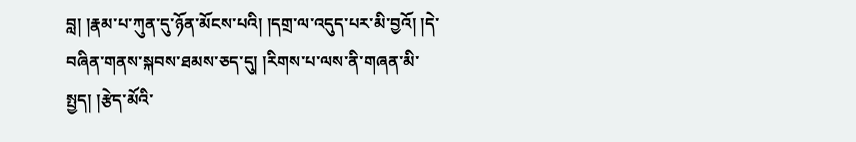བླ། །རྣམ་པ་ཀུན་དུ་ཉོན་མོངས་པའི། །དགྲ་ལ་འདུད་པར་མི་བྱའོ། །དེ་བཞིན་གནས་སྐབས་ཐམས་ཅད་དུ། །རིགས་པ་ལས་ནི་གཞན་མི་སྤྱད། །རྩེད་མོའི་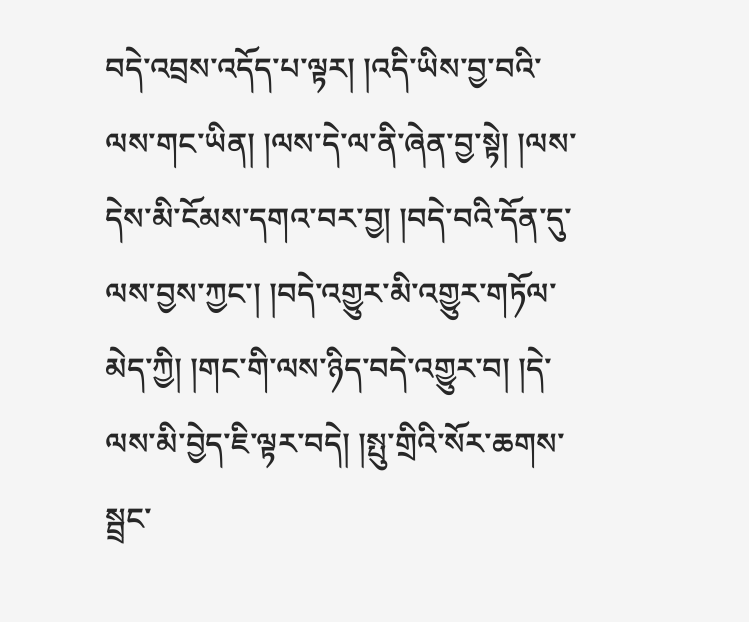བདེ་འབྲས་འདོད་པ་ལྟར། །འདི་ཡིས་བྱ་བའི་ལས་གང་ཡིན། །ལས་དེ་ལ་ནི་ཞེན་བྱ་སྟེ། །ལས་དེས་མི་ངོམས་དགའ་བར་བྱ། །བདེ་བའི་དོན་དུ་ལས་བྱས་ཀྱང་། །བདེ་འགྱུར་མི་འགྱུར་གཏོལ་མེད་ཀྱི། །གང་གི་ལས་ཉིད་བདེ་འགྱུར་བ། །དེ་ལས་མི་བྱེད་ཇི་ལྟར་བདེ། །སྤུ་གྲིའི་སོར་ཆགས་སྦྲང་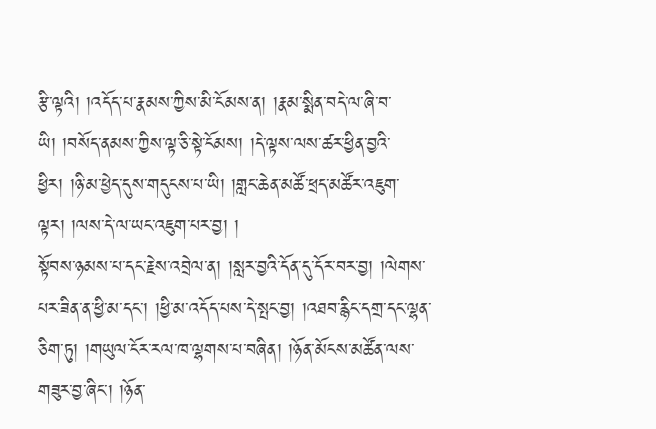རྩི་ལྟའི། །འདོད་པ་རྣམས་ཀྱིས་མི་ངོམས་ན། །རྣམ་སྨིན་བདེ་ལ་ཞི་བ་ཡི། །བསོད་ནམས་ཀྱིས་ལྟ་ཅི་སྟེ་ངོམས། །དེ་ལྟས་ལས་ཚར་ཕྱིན་བྱའི་ཕྱིར། །ཉི་མ་ཕྱེད་དུས་གདུངས་པ་ཡི། །གླང་ཆེན་མཚོ་ཕྲད་མཚོར་འཇུག་ལྟར། །ལས་དེ་ལ་ཡང་འཇུག་པར་བྱ། །
སྟོབས་ཉམས་པ་དང་རྗེས་འབྲེལ་ན། །སླར་བྱའི་དོན་དུ་དོར་བར་བྱ། །ལེགས་པར་ཟིན་ན་ཕྱི་མ་དང་། །ཕྱི་མ་འདོད་པས་དེ་སྤང་བྱ། །འཐབ་རྙིང་དགྲ་དང་ལྷན་ཅིག་ཏུ། །གཡུལ་ངོར་རལ་ཁ་ལྷགས་པ་བཞིན། །ཉོན་མོངས་མཚོན་ལས་གཟུར་བྱ་ཞིང་། །ཉོན་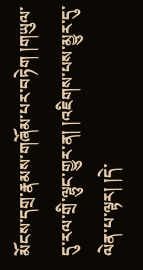མོངས་དགྲ་རྣམས་གཞོམ་པར་བཏེག །གཡུལ་དུ་རལ་གྲི་ལྷུང་གྱུར་ན། །འཇིགས་པས་མྱུར་དུ་ལེན་པ་ལྟར། །དེ་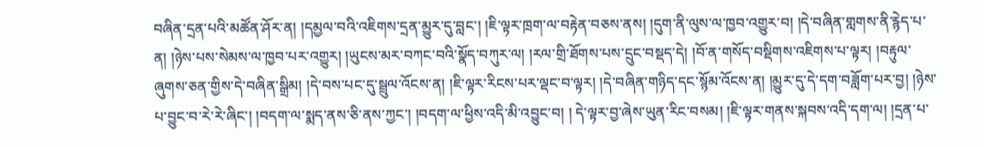བཞིན་དྲན་པའི་མཚོན་ཤོར་ན། །དམྱལ་བའི་འཇིགས་དྲན་མྱུར་དུ་བླང་། །ཇི་ལྟར་ཁྲག་ལ་བརྟེན་བཅས་ནས། །དུག་ནི་ལུས་ལ་ཁྱབ་འགྱུར་བ། །དེ་བཞིན་གླགས་ནི་རྙེད་པ་ན། །ཉེས་པས་སེམས་ལ་ཁྱབ་པར་འགྱུར། །ཡུངས་མར་བཀང་བའི་སྣོད་བཀུར་ལ། །རལ་གྲི་ཐོགས་པས་དྲུང་བསྡད་དེ། །བོ་ན་གསོད་བསྡིགས་འཇིགས་པ་ལྟར། །བརྟུལ་ཞུགས་ཅན་གྱིས་དེ་བཞིན་སྒྲིམ། །དེ་བས་པང་དུ་སྦྲུལ་འོངས་ན། །ཇི་ལྟར་རིངས་པར་ལྡང་བ་ལྟར། །དེ་བཞིན་གཉིད་དང་སྙོམ་འོངས་ན། །མྱུར་དུ་དེ་དག་བཟློག་པར་བྱ། །ཉེས་པ་བྱུང་བ་རེ་རེ་ཞིང་། །བདག་ལ་སྨད་ནས་ཅི་ནས་ཀྱང་། །བདག་ལ་ཕྱིས་འདི་མི་འབྱུང་བ། ། དེ་ལྟར་བྱ་ཞེས་ཡུན་རིང་བསམ། །ཇི་ལྟར་གནས་སྐབས་འདི་དག་ལ། །དྲན་པ་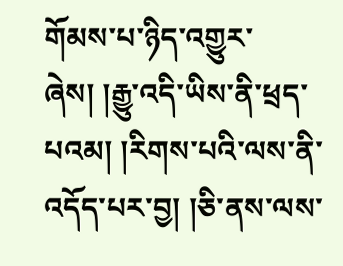གོམས་པ་ཉིད་འགྱུར་ཞེས། །རྒྱུ་འདི་ཡིས་ནི་ཕྲད་པའམ། །རིགས་པའི་ལས་ནི་འདོད་པར་བྱ། །ཅི་ནས་ལས་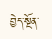བྱེད་སྔོན་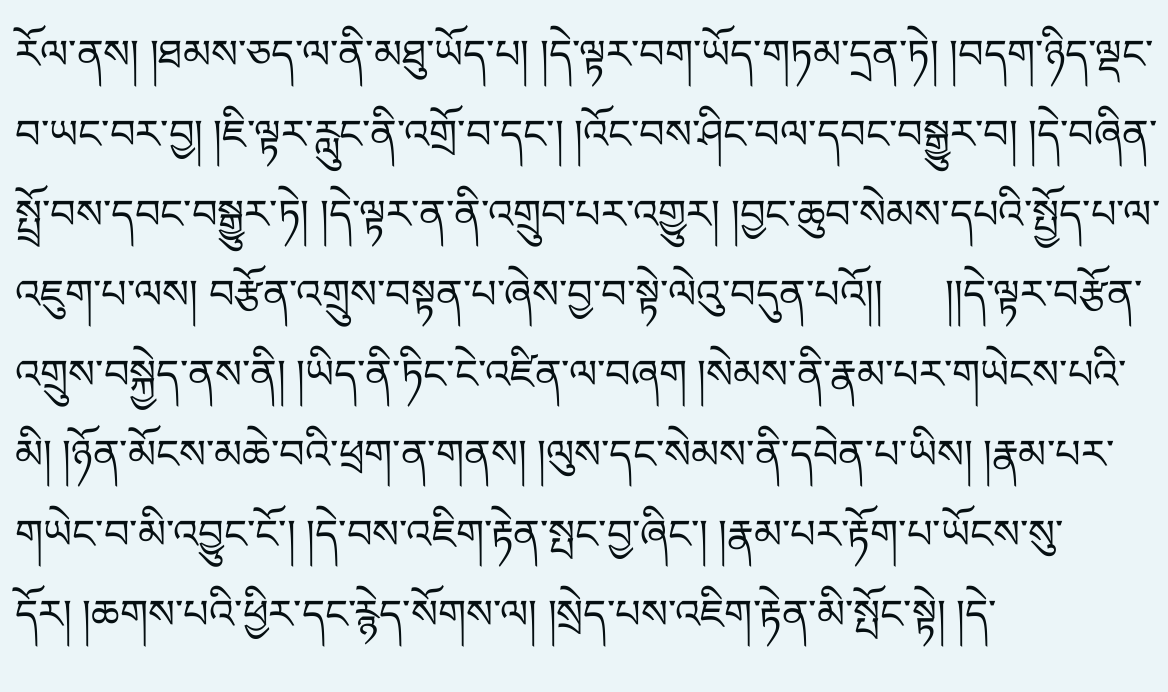རོལ་ནས། །ཐམས་ཅད་ལ་ནི་མཐུ་ཡོད་པ། །དེ་ལྟར་བག་ཡོད་གཏམ་དྲན་ཏེ། །བདག་ཉིད་ལྡང་བ་ཡང་བར་བྱ། །ཇི་ལྟར་རླུང་ནི་འགྲོ་བ་དང་། །འོང་བས་ཤིང་བལ་དབང་བསྒྱུར་བ། །དེ་བཞིན་སྤྲོ་བས་དབང་བསྒྱུར་ཏེ། །དེ་ལྟར་ན་ནི་འགྲུབ་པར་འགྱུར། །བྱང་ཆུབ་སེམས་དཔའི་སྤྱོད་པ་ལ་འཇུག་པ་ལས། བརྩོན་འགྲུས་བསྟན་པ་ཞེས་བྱ་བ་སྟེ་ལེའུ་བདུན་པའོ།།      །།དེ་ལྟར་བརྩོན་འགྲུས་བསྐྱེད་ནས་ནི། །ཡིད་ནི་ཏིང་ངེ་འཛིན་ལ་བཞག །སེམས་ནི་རྣམ་པར་གཡེངས་པའི་མི། །ཉོན་མོངས་མཆེ་བའི་ཕྲག་ན་གནས། །ལུས་དང་སེམས་ནི་དབེན་པ་ཡིས། །རྣམ་པར་
གཡེང་བ་མི་འབྱུང་ངོ་། །དེ་བས་འཇིག་རྟེན་སྤང་བྱ་ཞིང་། །རྣམ་པར་རྟོག་པ་ཡོངས་སུ་དོར། །ཆགས་པའི་ཕྱིར་དང་རྙེད་སོགས་ལ། །སྲེད་པས་འཇིག་རྟེན་མི་སྤོང་སྟེ། །དེ་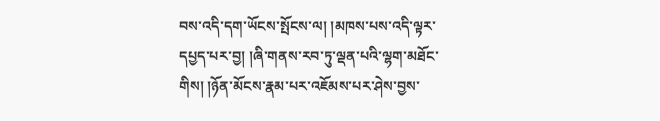བས་འདི་དག་ཡོངས་སྤོངས་ལ། །མཁས་པས་འདི་ལྟར་དཔྱད་པར་བྱ། །ཞི་གནས་རབ་ཏུ་ལྡན་པའི་ལྷག་མཐོང་གིས། །ཉོན་མོངས་རྣམ་པར་འཇོམས་པར་ཤེས་བྱས་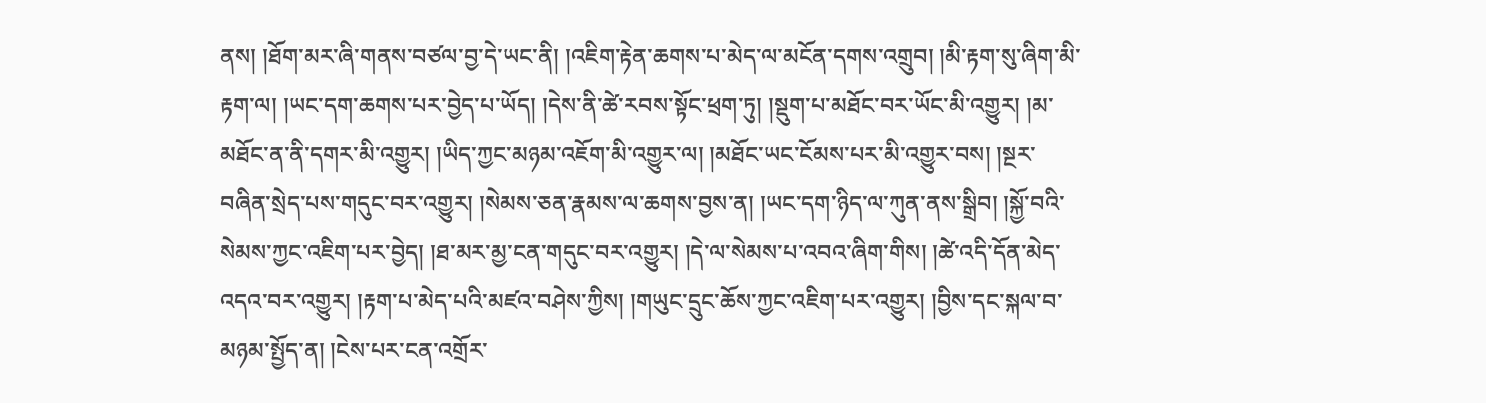ནས། །ཐོག་མར་ཞི་གནས་བཙལ་བྱ་དེ་ཡང་ནི། །འཇིག་རྟེན་ཆགས་པ་མེད་ལ་མངོན་དགས་འགྲུབ། །མི་རྟག་སུ་ཞིག་མི་རྟག་ལ། །ཡང་དག་ཆགས་པར་བྱེད་པ་ཡོད། །དེས་ནི་ཚེ་རབས་སྟོང་ཕྲག་ཏུ། །སྡུག་པ་མཐོང་བར་ཡོང་མི་འགྱུར། །མ་མཐོང་ན་ནི་དགར་མི་འགྱུར། །ཡིད་ཀྱང་མཉམ་འཇོག་མི་འགྱུར་ལ། །མཐོང་ཡང་ངོམས་པར་མི་འགྱུར་བས། །སྔར་བཞིན་སྲེད་པས་གདུང་བར་འགྱུར། །སེམས་ཅན་རྣམས་ལ་ཆགས་བྱས་ན། །ཡང་དག་ཉིད་ལ་ཀུན་ནས་སྒྲིབ། །སྐྱོ་བའི་སེམས་ཀྱང་འཇིག་པར་བྱེད། །ཐ་མར་མྱ་ངན་གདུང་བར་འགྱུར། །དེ་ལ་སེམས་པ་འབའ་ཞིག་གིས། །ཚེ་འདི་དོན་མེད་འདའ་བར་འགྱུར། །རྟག་པ་མེད་པའི་མཛའ་བཤེས་ཀྱིས། །གཡུང་དྲུང་ཆོས་ཀྱང་འཇིག་པར་འགྱུར། །བྱིས་དང་སྐལ་བ་མཉམ་སྤྱོད་ན། །ངེས་པར་ངན་འགྲོར་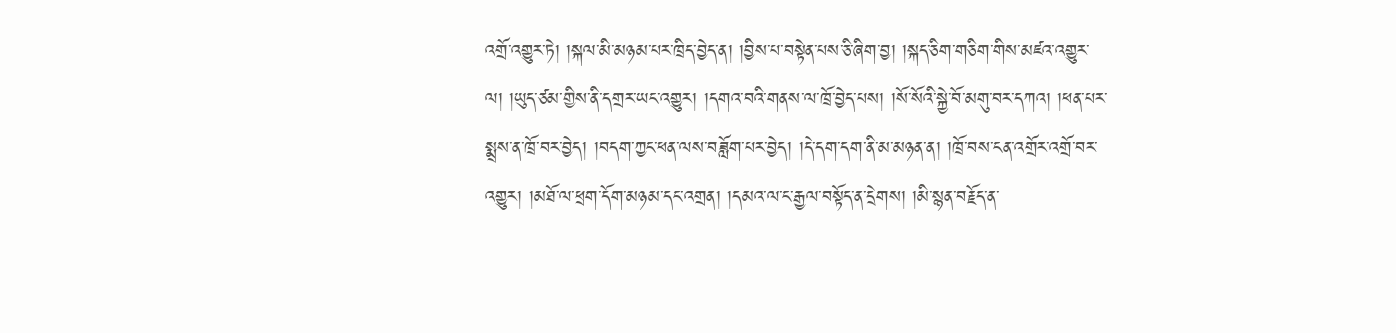འགྲོ་འགྱུར་ཏེ། །སྐལ་མི་མཉམ་པར་ཁྲིད་བྱེད་ན། །བྱིས་པ་བསྟེན་པས་ཅི་ཞིག་བྱ། །སྐད་ཅིག་གཅིག་གིས་མཛའ་འགྱུར་ལ། །ཡུད་ཙམ་གྱིས་ནི་དགྲར་ཡང་འགྱུར། །དགའ་བའི་གནས་ལ་ཁྲོ་བྱེད་པས། །སོ་སོའི་སྐྱེ་བོ་མགུ་བར་དཀའ། །ཕན་པར་སྨྲས་ན་ཁྲོ་བར་བྱེད། །བདག་ཀྱང་ཕན་ལས་བཟློག་པར་བྱེད། །དེ་དག་དག་ནི་མ་མཉན་ན། །ཁྲོ་བས་ངན་འགྲོར་འགྲོ་བར་འགྱུར། །མཐོ་ལ་ཕྲག་དོག་མཉམ་དང་འགྲན། །དམའ་ལ་ང་རྒྱལ་བསྟོད་ན་དྲེགས། །མི་སྙན་བརྗོད་ན་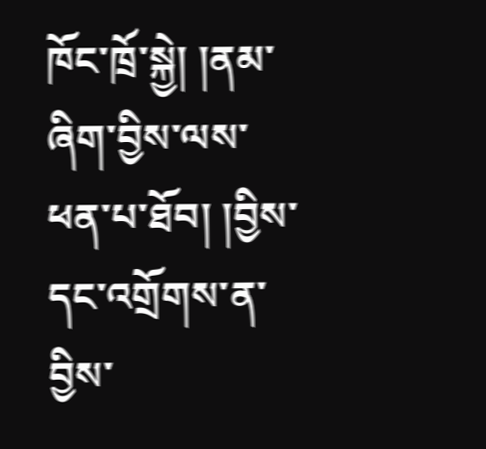ཁོང་ཁྲོ་སྐྱེ། །ནམ་ཞིག་བྱིས་ལས་ཕན་པ་ཐོབ། །བྱིས་དང་འགྲོགས་ན་བྱིས་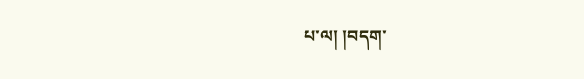པ་ལ། །བདག་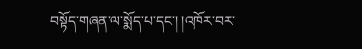བསྟོད་གཞན་ལ་སྨོད་པ་དང་། །འཁོར་བར་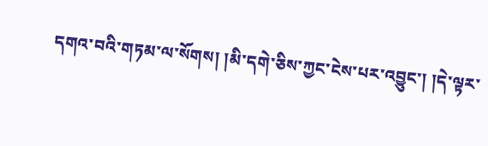དགའ་བའི་གཏམ་ལ་སོགས། །མི་དགེ་ཅིས་ཀྱང་ངེས་པར་འབྱུང་། །དེ་ལྟར་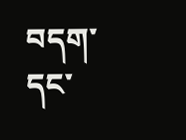བདག་དང་